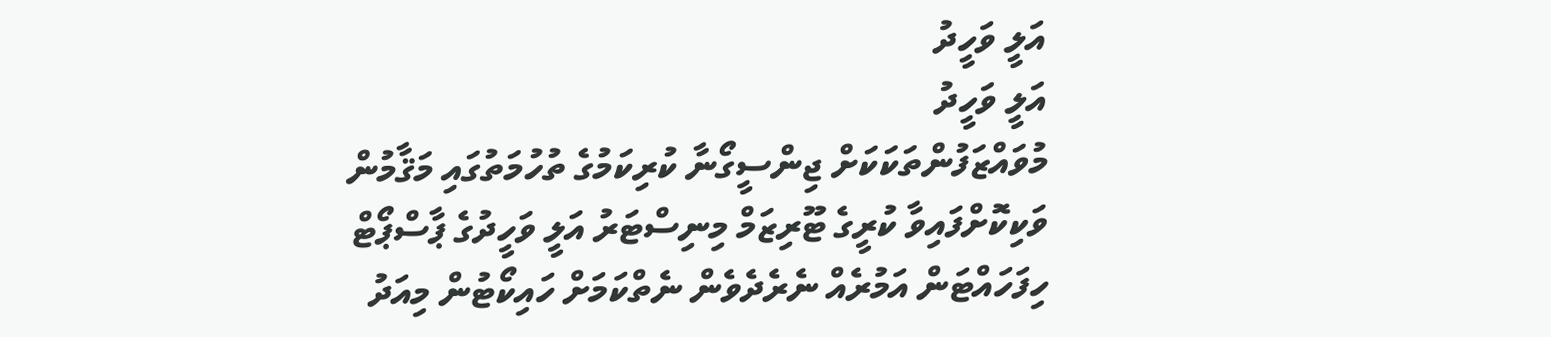އަލީ ވަހީދު
އަލީ ވަހީދު
މުވައްޒަފުންތަކަކަށް ޖިންސީގޯނާ ކުރިކަމުގެ ތުހުމަތުގައި މަޤާމުން ވަކިކޮށްފައިވާ ކުރީގެ ޓޫރިޒަމް މިނިސްޓަރު އަލީ ވަހީދުގެ ޕާސްޕޯޓް ހިފަހައްޓަން އަމުރެއް ނެރެދެވެން ނެތްކަމަށް ހައިކޯޓުން މިއަދު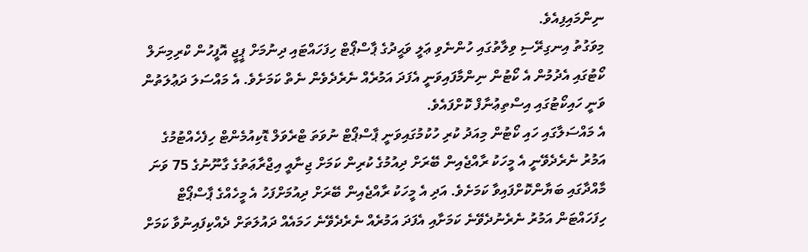ނިންމައިފިއެވެ.
މިވަގުތު އިނގިރޭސި ވިލާތުގައި ހުންނެވި ޢަލީ ވަޙީދުގެ ޕާސްޕޯޓް ހިފަހައްޓައި ދިނުމަށް ޕީޖީ އޮފީހުން ކްރިމިނަލް ކޯޓުގައި އެދުމުން އެ ކޯޓުން ނިންމާފައިވަނީ އެފަދަ އަމުރެއް ނެރެދެވެން ނެތް ކަމަށެވެ. އެ މައްސަލަ ދަޢުލަތުން ވަނީ ހައިކޯޓުގައި އިސްތިޢުނާފް ކޮށްފައެވެ.
އެ މައްސަލާގައި ހައި ކޯޓުން މިއަދު ކުރި ހުކުމުގައިވަނީ ޕާސްޕޯޓް ނުވަތަ ޓްރެވަލް ޑޮކިއުމެންޓް ހިފެހެއްޓުމުގެ އަމުރު ނެރެދެވޭނީ އެ މީހަކު ރާއްޖެއިން ބޭރަށް ދިއުމުގެ ކުރިން ކަމަށް ޖިނާއީ އިޖްރާޢަތުގެ ގާނޫނުގެ 75 ވަނަ މާއްދާގައި ބަޔާންކޮށްފައިވާ ކަމަށެވެ. އަދި އެ މީހަކު ރާއްޖެއިން ބޭރަށް ދިއުމަށްފަހު އެ މީހެއްގެ ޕާސްޕޯޓް ހިފަހައްޓަން އަމުރު ނެރެނުދެވޭނެ ކަމަށާއި އެފަދަ އަމުރެއް ނެރެދެވޭނެ ހަމައެއް ދައުލަތަށް ދެއްކިފައިނުވާ ކަމަށް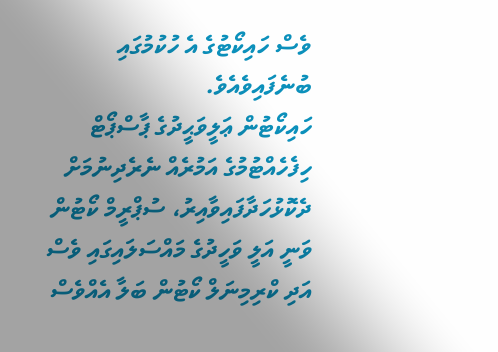ވެސް ހައިކޯޓުގެ އެ ހުކުމުގައި ބުނެފައިވެއެވެ.
ހައިކޯޓުން ޢަލީވަޙީދުގެ ޕާސްޕޯޓް ހިފެހެއްޓުމުގެ އަމުރެއް ނެރެދިނުމަށް ދެކޮޅުހަދާފައިވާއިރު، ސުޕްރީމް ކޯޓުން ވަނީ އަލީ ވަހީދުގެ މައްސަލައިގައި ވެސް އަދި ކްރިމިނަލް ކޯޓުން ބަލާ އެއްވެސް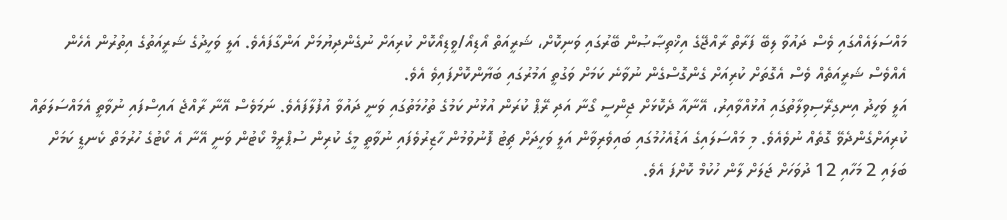މައްސަލައެއްގައި ވެސް ދައުވާ ލިބޭ ފަރާތް ރާއްޖޭގެ އިޚްތިޞާޞުން ބޭރުގައި ވަނިކޮށް، ޝަރީއަތް އޯޑިއޯ/ވީޑިއޯކޮށް ކުރިއަށް ނުގެންދިޔުމަށް އަންގާފައެވެ. އަލީ ވަހީދުގެ ޝަރީއަތުގެ އިތުރުން އެހެން އެއްވެސް ޝަރީއަތެއް ވެސް އެގޮތަށް ކުރިއަށް ގެންގޮސްގެން ނުވާނެ ކަމަށް ވަގުތީ އަމުރުގައި ބަޔާންކޮށްފައިވެ އެވެ.
އަލީ ވަހީދު އިނގިރޭސިވިލާތުގައި އުޅުއްވާއިރު، އޭނާއާ ދެކޮޅަށް ޖިންސީ ގޯނާ އަދި ރޭޕް ކުރަން އުޅުނު ކަމުގެ ތުހުމަތުގައި ވަނީ ދައުވާ އުފުލާފައެވެ. ނަމަވެސް އޭނާ ރާއްޖެ އައިސްފައި ނުވާތީ އެމައްސަލަތައް ކުރިއަށްގެންދެވޭ ގޮތެއް ނުވެއެވެ. މި މައްސަލައިގެ އަޑުއެހުމުގައި ބައިވެރިވާން އަލީ ވަހީދަށް ޗިޓު ފޮނުވުމުން ހާޒިރުވެފައި ނުވާތީ މީގެ ކުރިން ސުޕްރީމް ކޯޓުން ވަނީ އޭނާ އެ ކޯޓުގެ ހުރުމަތް ކެނޑީ ކަމަށް ބަލައި 2 މަހާއި 12 ދުވަހަށް ޖަލަށް ލާން ހުކުމް ކޮށްފަ އެވެ.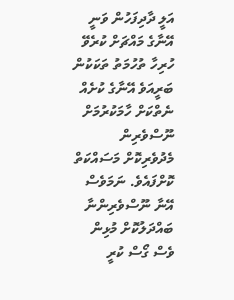އަލީ ދާދިފަހުން ވަނީ އޭނާގެ މައްޗަށް ކުރެވޭ ހުރިހާ ތުހުމަތު ތަކަކުން ބަރީއަވެ އޭނާގެ ކުށެއް ނެތްކަށް ހާމަކުރުމަށް ނޫސްވެރިން މެދުވެރިކޮށް މަސައްކަތް ކޮށްފައެވެ. ނަމަވެސް އޭނާ ނޫސްވެރިންނާ ބައްދަލުކޮށް މުޅިން ވެސް ގޯސް ކުރީ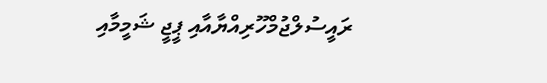ރައީސުލްޖުމްހޫރިއްޔާއާއި ޕީޖީ ޝަމީމާއި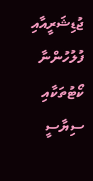ޖުޑިޝަރީއާއި ފުލުހުންނާ ކޯޓުތަކާއި ސިޔާސީ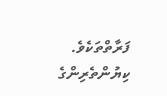ފަރާތްތަކެވެ.
ކިޔުންތެރިންގެ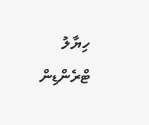ހިޔާލު
ޓްރެންޑިން